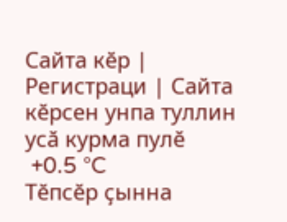Сайта кӗр | Регистраци | Сайта кӗрсен унпа туллин усӑ курма пулӗ
 +0.5 °C
Тӗпсӗр ҫынна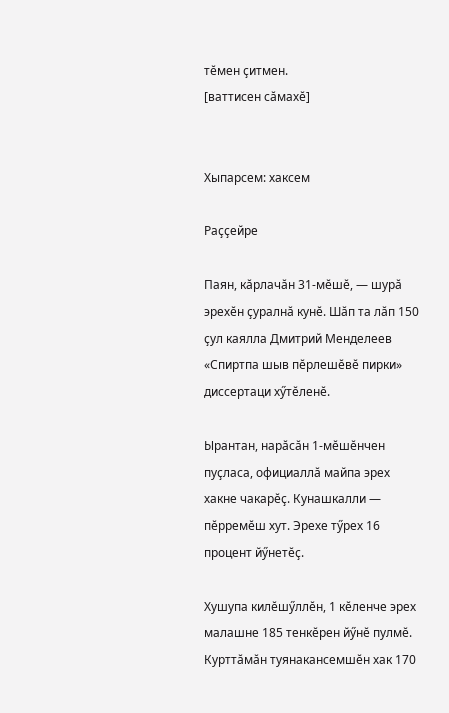тӗмен ҫитмен.
[ваттисен сӑмахӗ]


Хыпарсем: хаксем

Раҫҫейре

Паян, кӑрлачӑн 31-мӗшӗ, — шурӑ эрехӗн ҫуралнӑ кунӗ. Шӑп та лӑп 150 ҫул каялла Дмитрий Менделеев «Спиртпа шыв пӗрлешӗвӗ пирки» диссертаци хӳтӗленӗ.

Ырантан, нарӑсӑн 1-мӗшӗнчен пуҫласа, официаллӑ майпа эрех хакне чакарӗҫ. Кунашкалли — пӗрремӗш хут. Эрехе тӳрех 16 процент йӳнетӗҫ.

Хушупа килӗшӳллӗн, 1 кӗленче эрех малашне 185 тенкӗрен йӳнӗ пулмӗ. Курттӑмӑн туянакансемшӗн хак 170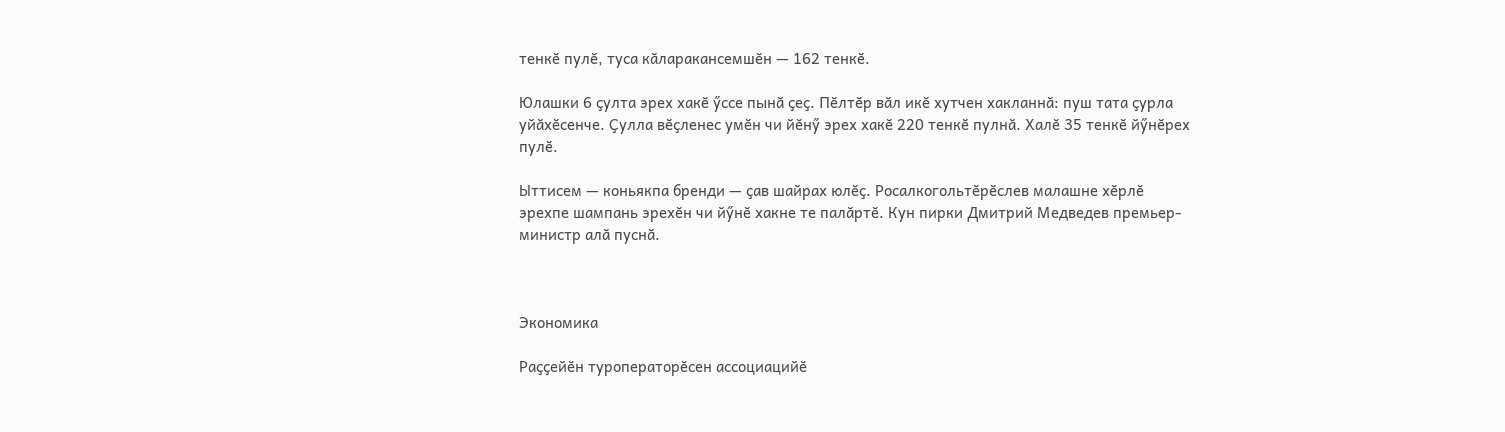тенкӗ пулӗ, туса кӑларакансемшӗн — 162 тенкӗ.

Юлашки 6 ҫулта эрех хакӗ ӳссе пынӑ ҫеҫ. Пӗлтӗр вӑл икӗ хутчен хакланнӑ: пуш тата ҫурла уйӑхӗсенче. Ҫулла вӗҫленес умӗн чи йӗнӳ эрех хакӗ 220 тенкӗ пулнӑ. Халӗ 35 тенкӗ йӳнӗрех пулӗ.

Ыттисем — коньякпа бренди — ҫав шайрах юлӗҫ. Росалкогольтӗрӗслев малашне хӗрлӗ эрехпе шампань эрехӗн чи йӳнӗ хакне те палӑртӗ. Кун пирки Дмитрий Медведев премьер-министр алӑ пуснӑ.



Экономика

Раҫҫейӗн туроператорӗсен ассоциацийӗ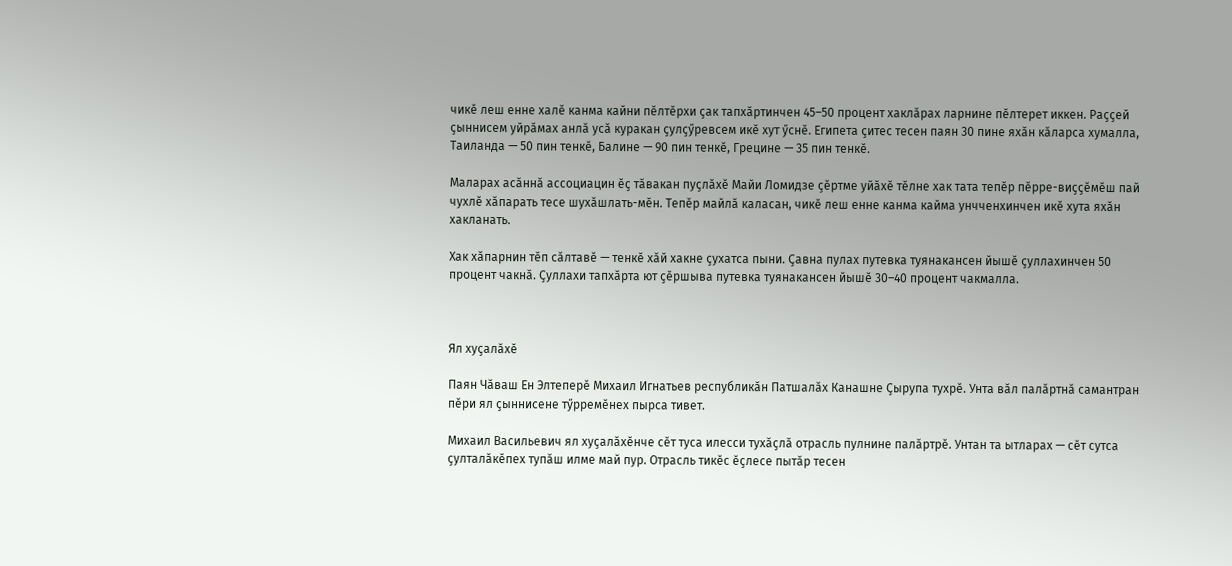чикӗ леш енне халӗ канма кайни пӗлтӗрхи ҫак тапхӑртинчен 45–50 процент хаклӑрах ларнине пӗлтерет иккен. Раҫҫей ҫыннисем уйрӑмах анлӑ усӑ куракан ҫулҫӳревсем икӗ хут ӳснӗ. Египета ҫитес тесен паян 30 пине яхӑн кӑларса хумалла, Таиланда — 50 пин тенкӗ, Балине — 90 пин тенкӗ, Грецине — 35 пин тенкӗ.

Маларах асӑннӑ ассоциацин ӗҫ тӑвакан пуҫлӑхӗ Майи Ломидзе ҫӗртме уйӑхӗ тӗлне хак тата тепӗр пӗрре-виҫҫӗмӗш пай чухлӗ хӑпарать тесе шухӑшлать-мӗн. Тепӗр майлӑ каласан, чикӗ леш енне канма кайма унчченхинчен икӗ хута яхӑн хакланать.

Хак хӑпарнин тӗп сӑлтавӗ — тенкӗ хӑй хакне ҫухатса пыни. Ҫавна пулах путевка туянакансен йышӗ ҫуллахинчен 50 процент чакнӑ. Ҫуллахи тапхӑрта ют ҫӗршыва путевка туянакансен йышӗ 30–40 процент чакмалла.



Ял хуҫалӑхӗ

Паян Чӑваш Ен Элтеперӗ Михаил Игнатьев республикӑн Патшалӑх Канашне Ҫырупа тухрӗ. Унта вӑл палӑртнӑ самантран пӗри ял ҫыннисене тӳрремӗнех пырса тивет.

Михаил Васильевич ял хуҫалӑхӗнче сӗт туса илесси тухӑҫлӑ отрасль пулнине палӑртрӗ. Унтан та ытларах — сӗт сутса ҫулталӑкӗпех тупӑш илме май пур. Отрасль тикӗс ӗҫлесе пытӑр тесен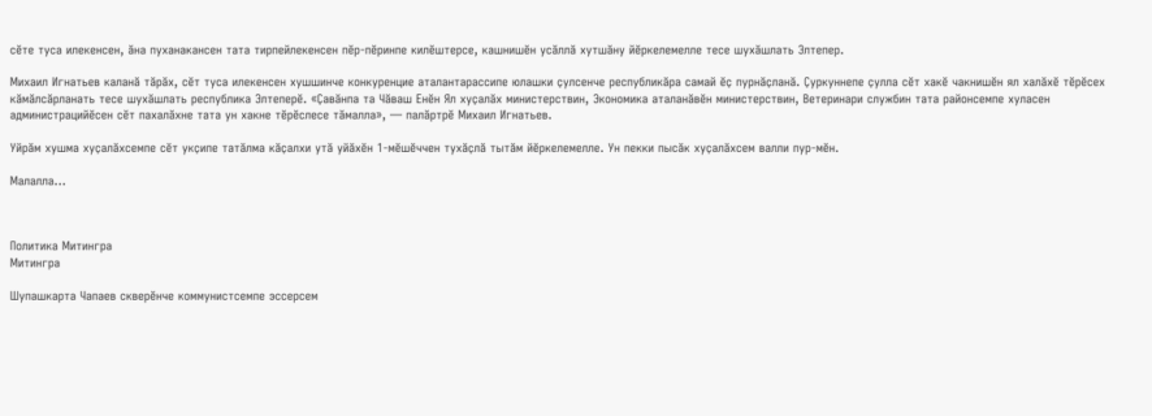сӗте туса илекенсен, ӑна пуханакансен тата тирпейлекенсен пӗр-пӗринпе килӗштерсе, кашнишӗн усӑллӑ хутшӑну йӗркелемелле тесе шухӑшлать Элтепер.

Михаил Игнатьев каланӑ тӑрӑх, сӗт туса илекенсен хушшинче конкуренцие аталантарассипе юлашки ҫулсенче республикӑра самай ӗҫ пурнӑҫланӑ. Ҫуркуннепе ҫулла сӗт хакӗ чакнишӗн ял халӑхӗ тӗрӗсех кӑмӑлсӑрланать тесе шухӑшлать республика Элтеперӗ. «Ҫавӑнпа та Чӑваш Енӗн Ял хуҫалӑх министерствин, Экономика аталанӑвӗн министерствин, Ветеринари службин тата районсемпе хуласен администрацийӗсен сӗт пахалӑхне тата ун хакне тӗрӗслесе тӑмалла», — палӑртрӗ Михаил Игнатьев.

Уйрӑм хушма хуҫалӑхсемпе сӗт укҫипе татӑлма кӑҫалхи утӑ уйӑхӗн 1-мӗшӗччен тухӑҫлӑ тытӑм йӗркелемелле. Ун пекки пысӑк хуҫалӑхсем валли пур-мӗн.

Малалла...



Политика Митингра
Митингра

Шупашкарта Чапаев скверӗнче коммунистсемпе эссерсем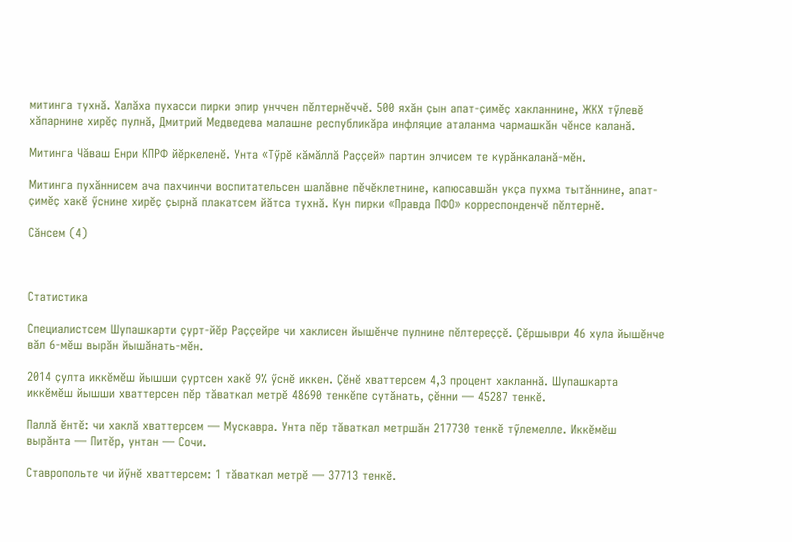митинга тухнӑ. Халӑха пухасси пирки эпир унччен пӗлтернӗччӗ. 500 яхӑн ҫын апат-ҫимӗҫ хакланнине, ЖКХ тӳлевӗ хӑпарнине хирӗҫ пулнӑ, Дмитрий Медведева малашне республикӑра инфляцие аталанма чармашкӑн чӗнсе каланӑ.

Митинга Чӑваш Енри КПРФ йӗркеленӗ. Унта «Тӳрӗ кӑмӑллӑ Раҫҫей» партин элчисем те курӑнкаланӑ-мӗн.

Митинга пухӑннисем ача пахчинчи воспитательсен шалӑвне пӗчӗклетнине, капюсавшӑн укҫа пухма тытӑннине, апат-ҫимӗҫ хакӗ ӳснине хирӗҫ ҫырнӑ плакатсем йӑтса тухнӑ. Кун пирки «Правда ПФО» корреспонденчӗ пӗлтернӗ.

Сӑнсем (4)



Статистика

Специалистсем Шупашкарти ҫурт-йӗр Раҫҫейре чи хаклисен йышӗнче пулнине пӗлтереҫҫӗ. Ҫӗршыври 46 хула йышӗнче вӑл 6-мӗш вырӑн йышӑнать-мӗн.

2014 ҫулта иккӗмӗш йышши ҫуртсен хакӗ 9% ӳснӗ иккен. Ҫӗнӗ хваттерсем 4,3 процент хакланнӑ. Шупашкарта иккӗмӗш йышши хваттерсен пӗр тӑваткал метрӗ 48690 тенкӗпе сутӑнать, ҫӗнни — 45287 тенкӗ.

Паллӑ ӗнтӗ: чи хаклӑ хваттерсем — Мускавра. Унта пӗр тӑваткал метршӑн 217730 тенкӗ тӳлемелле. Иккӗмӗш вырӑнта — Питӗр, унтан — Сочи.

Ставропольте чи йӳнӗ хваттерсем: 1 тӑваткал метрӗ — 37713 тенкӗ.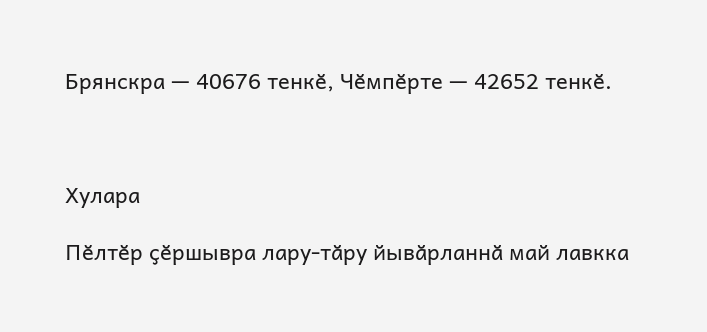Брянскра — 40676 тенкӗ, Чӗмпӗрте — 42652 тенкӗ.



Хулара

Пӗлтӗр ҫӗршывра лару-тӑру йывӑрланнӑ май лавкка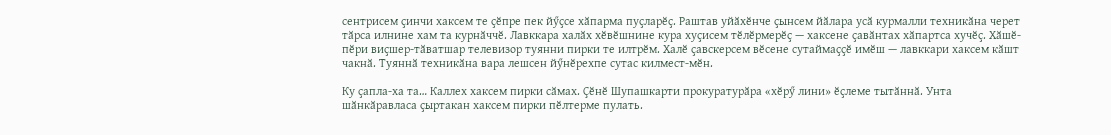сентрисем ҫинчи хаксем те ҫӗпре пек йӳҫсе хӑпарма пуҫларӗҫ. Раштав уйӑхӗнче ҫынсем йӑлара усӑ курмалли техникӑна черет тӑрса илнине хам та курнӑччӗ. Лавккара халӑх хӗвӗшнине кура хуҫисем тӗлӗрмерӗҫ — хаксене ҫавӑнтах хӑпартса хучӗҫ. Хӑшӗ-пӗри виҫшер-тӑватшар телевизор туянни пирки те илтрӗм. Халӗ ҫавскерсем вӗсене сутаймаҫҫӗ имӗш — лавккари хаксем кӑшт чакнӑ. Туяннӑ техникӑна вара лешсен йӳнӗрехпе сутас килмест-мӗн.

Ку ҫапла-ха та… Каллех хаксем пирки сӑмах. Ҫӗнӗ Шупашкарти прокуратурӑра «хӗрӳ лини» ӗҫлеме тытӑннӑ. Унта шӑнкӑравласа ҫыртакан хаксем пирки пӗлтерме пулать.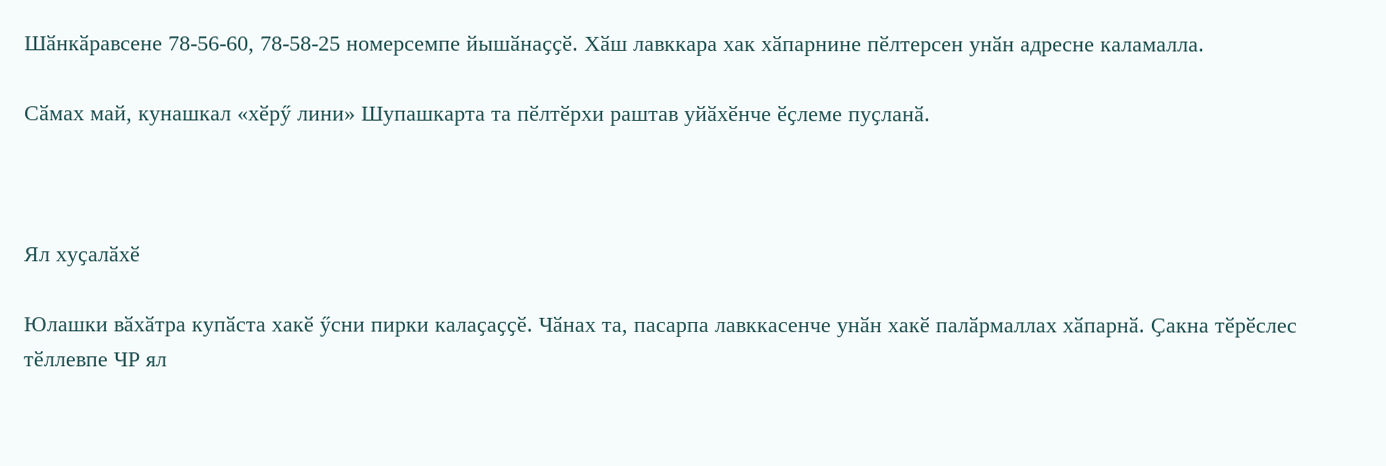Шӑнкӑравсене 78-56-60, 78-58-25 номерсемпе йышӑнаҫҫӗ. Хӑш лавккара хак хӑпарнине пӗлтерсен унӑн адресне каламалла.

Сӑмах май, кунашкал «хӗрӳ лини» Шупашкарта та пӗлтӗрхи раштав уйӑхӗнче ӗҫлеме пуҫланӑ.



Ял хуҫалӑхӗ

Юлашки вӑхӑтра купӑста хакӗ ӳсни пирки калаҫаҫҫӗ. Чӑнах та, пасарпа лавккасенче унӑн хакӗ палӑрмаллах хӑпарнӑ. Ҫакна тӗрӗслес тӗллевпе ЧР ял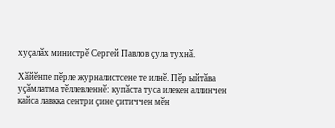хуҫалӑх министрӗ Сергей Павлов ҫула тухнӑ.

Хӑйӗнпе пӗрле журналистсене те илнӗ. Пӗр ыйтӑва уҫӑмлатма тӗллевленнӗ: купӑста туса илекен аллинчен кайса лавкка сентри ҫине ҫитиччен мӗн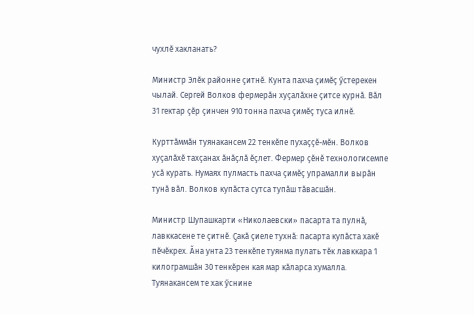чухлӗ хакланать?

Министр Элӗк районне ҫитнӗ. Кунта пахча ҫимӗҫ ӳстерекен чылай. Сергей Волков фермерӑн хуҫалӑхне ҫитсе курнӑ. Вӑл 31 гектар ҫӗр ҫинчен 910 тонна пахча ҫимӗҫ туса илнӗ.

Курттӑммӑн туянакансем 22 тенкӗпе пухаҫҫӗ-мӗн. Волков хуҫалӑхӗ тахҫанах ӑнӑҫлӑ ӗҫлет. Фермер ҫӗнӗ технологисемпе усӑ курать. Нумаях пулмасть пахча ҫимӗҫ упрамалли вырӑн тунӑ вӑл. Волков купӑста сутса тупӑш тӑвасшӑн.

Министр Шупашкарти «Николаевски» пасарта та пулнӑ, лавккасене те ҫитнӗ. Ҫакӑ ҫиеле тухнӑ: пасарта купӑста хакӗ пӗчӗкрех. Ӑна унта 23 тенкӗпе туянма пулать тӗк лавккара 1 килограмшӑн 30 тенкӗрен кая мар кӑларса хумалла. Туянакансем те хак ӳснине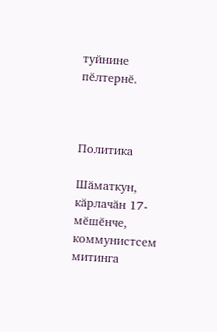туйнине пӗлтернӗ.



Политика

Шӑматкун, кӑрлачӑн 17-мӗшӗнче, коммунистсем митинга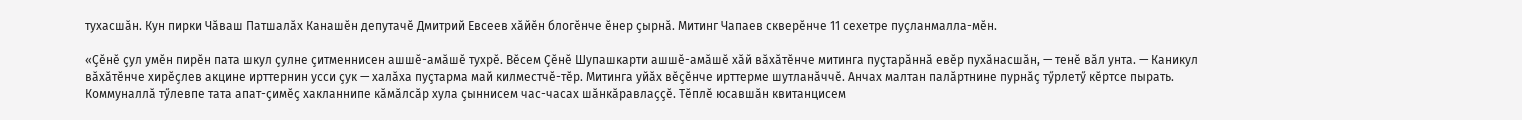тухасшӑн. Кун пирки Чӑваш Патшалӑх Канашӗн депутачӗ Дмитрий Евсеев хӑйӗн блогӗнче ӗнер ҫырнӑ. Митинг Чапаев скверӗнче 11 сехетре пуҫланмалла-мӗн.

«Ҫӗнӗ ҫул умӗн пирӗн пата шкул ҫулне ҫитменнисен ашшӗ-амӑшӗ тухрӗ. Вӗсем Ҫӗнӗ Шупашкарти ашшӗ-амӑшӗ хӑй вӑхӑтӗнче митинга пуҫтарӑннӑ евӗр пухӑнасшӑн, — тенӗ вӑл унта. — Каникул вӑхӑтӗнче хирӗҫлев акцине ирттернин усси ҫук — халӑха пуҫтарма май килместчӗ-тӗр. Митинга уйӑх вӗҫӗнче ирттерме шутланӑччӗ. Анчах малтан палӑртнине пурнӑҫ тӳрлетӳ кӗртсе пырать. Коммуналлӑ тӳлевпе тата апат-ҫимӗҫ хакланнипе кӑмӑлсӑр хула ҫыннисем час-часах шӑнкӑравлаҫҫӗ. Тӗплӗ юсавшӑн квитанцисем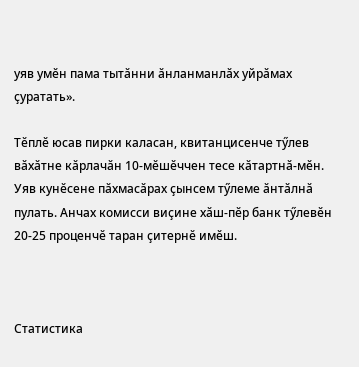уяв умӗн пама тытӑнни ӑнланманлӑх уйрӑмах ҫуратать».

Тӗплӗ юсав пирки каласан, квитанцисенче тӳлев вӑхӑтне кӑрлачӑн 10-мӗшӗччен тесе кӑтартнӑ-мӗн. Уяв кунӗсене пӑхмасӑрах ҫынсем тӳлеме ӑнтӑлнӑ пулать. Анчах комисси виҫине хӑш-пӗр банк тӳлевӗн 20-25 проценчӗ таран ҫитернӗ имӗш.



Статистика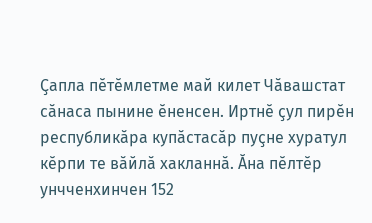Ҫапла пӗтӗмлетме май килет Чӑвашстат сӑнаса пынине ӗненсен. Иртнӗ ҫул пирӗн республикӑра купӑстасӑр пуҫне хуратул кӗрпи те вӑйлӑ хакланнӑ. Ӑна пӗлтӗр унчченхинчен 152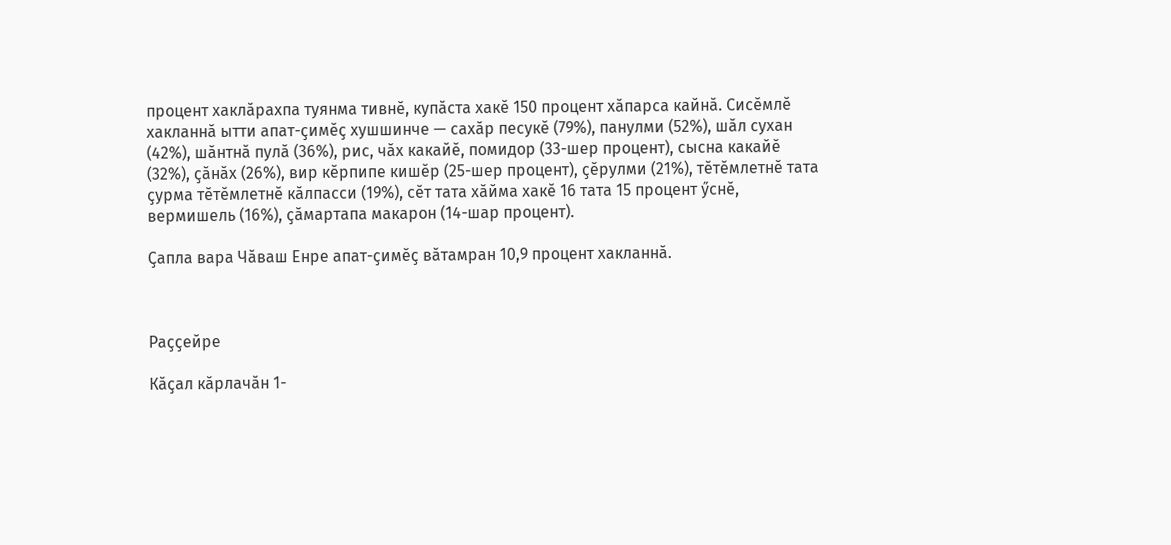процент хаклӑрахпа туянма тивнӗ, купӑста хакӗ 150 процент хӑпарса кайнӑ. Сисӗмлӗ хакланнӑ ытти апат-ҫимӗҫ хушшинче — сахӑр песукӗ (79%), панулми (52%), шӑл сухан (42%), шӑнтнӑ пулӑ (36%), рис, чӑх какайӗ, помидор (33-шер процент), сысна какайӗ (32%), ҫӑнӑх (26%), вир кӗрпипе кишӗр (25-шер процент), ҫӗрулми (21%), тӗтӗмлетнӗ тата ҫурма тӗтӗмлетнӗ кӑлпасси (19%), сӗт тата хӑйма хакӗ 16 тата 15 процент ӳснӗ, вермишель (16%), ҫӑмартапа макарон (14-шар процент).

Ҫапла вара Чӑваш Енре апат-ҫимӗҫ вӑтамран 10,9 процент хакланнӑ.



Раҫҫейре

Кӑҫал кӑрлачӑн 1-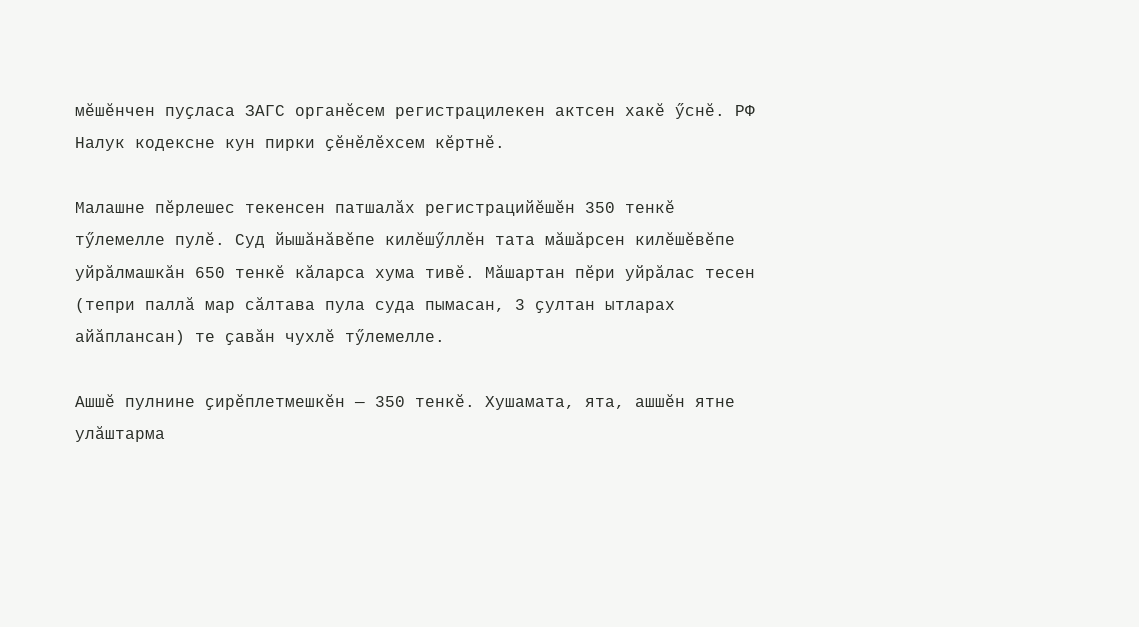мӗшӗнчен пуҫласа ЗАГС органӗсем регистрацилекен актсен хакӗ ӳснӗ. РФ Налук кодексне кун пирки ҫӗнӗлӗхсем кӗртнӗ.

Малашне пӗрлешес текенсен патшалӑх регистрацийӗшӗн 350 тенкӗ тӳлемелле пулӗ. Суд йышӑнӑвӗпе килӗшӳллӗн тата мӑшӑрсен килӗшӗвӗпе уйрӑлмашкӑн 650 тенкӗ кӑларса хума тивӗ. Мӑшартан пӗри уйрӑлас тесен (тепри паллӑ мар сӑлтава пула суда пымасан, 3 ҫултан ытларах айӑплансан) те ҫавӑн чухлӗ тӳлемелле.

Ашшӗ пулнине ҫирӗплетмешкӗн — 350 тенкӗ. Хушамата, ята, ашшӗн ятне улӑштарма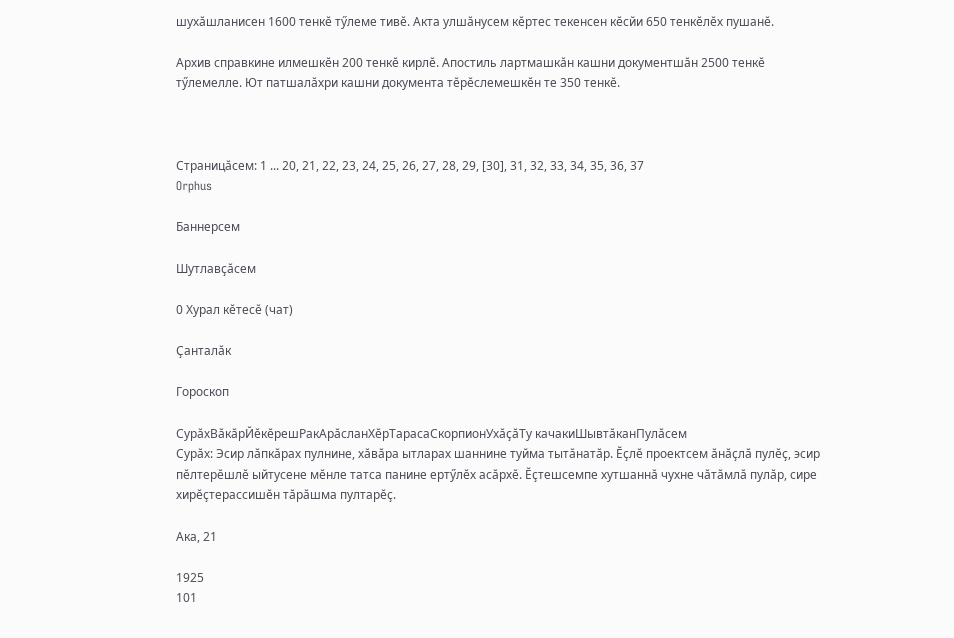шухӑшланисен 1600 тенкӗ тӳлеме тивӗ. Акта улшӑнусем кӗртес текенсен кӗсйи 650 тенкӗлӗх пушанӗ.

Архив справкине илмешкӗн 200 тенкӗ кирлӗ. Апостиль лартмашкӑн кашни документшӑн 2500 тенкӗ тӳлемелле. Ют патшалӑхри кашни документа тӗрӗслемешкӗн те 350 тенкӗ.



Страницӑсем: 1 ... 20, 21, 22, 23, 24, 25, 26, 27, 28, 29, [30], 31, 32, 33, 34, 35, 36, 37
Orphus

Баннерсем

Шутлавҫӑсем

0 Хурал кӗтесӗ (чат)

Ҫанталӑк

Гороскоп

СурӑхВӑкӑрЙӗкӗрешРакАрӑсланХӗрТарасаСкорпионУхӑҫӑТу качакиШывтӑканПулӑсем
Сурӑх: Эсир лӑпкӑрах пулнине, хӑвӑра ытларах шаннине туйма тытӑнатӑр. Ӗҫлӗ проектсем ӑнӑҫлӑ пулӗҫ, эсир пӗлтерӗшлӗ ыйтусене мӗнле татса панине ертӳлӗх асӑрхӗ. Ӗҫтешсемпе хутшаннӑ чухне чӑтӑмлӑ пулӑр, сире хирӗҫтерассишӗн тӑрӑшма пултарӗҫ.

Ака, 21

1925
101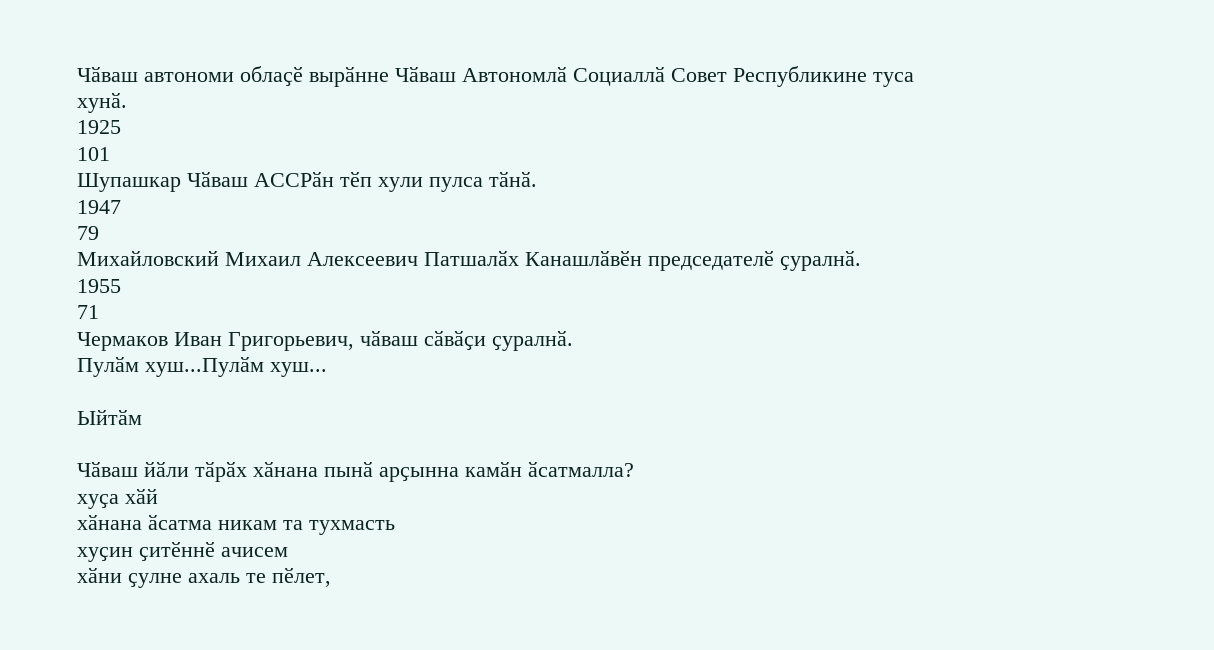Чӑваш автономи облаҫӗ вырӑнне Чӑваш Автономлӑ Социаллӑ Совет Республикине туса хунӑ.
1925
101
Шупашкар Чӑваш АССРӑн тӗп хули пулса тӑнӑ.
1947
79
Михайловский Михаил Алексеевич Патшалӑх Канашлӑвӗн председателӗ ҫуралнӑ.
1955
71
Чермаков Иван Григорьевич, чӑваш сӑвӑҫи ҫуралнӑ.
Пулӑм хуш...Пулӑм хуш...

Ыйтӑм

Чӑваш йӑли тӑрӑх хӑнана пынӑ арҫынна камӑн ӑсатмалла?
хуҫа хӑй
хӑнана ӑсатма никам та тухмасть
хуҫин ҫитӗннӗ ачисем
хӑни ҫулне ахаль те пӗлет,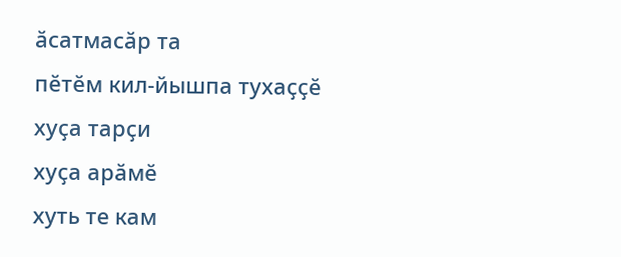ӑсатмасӑр та
пӗтӗм кил-йышпа тухаҫҫӗ
хуҫа тарҫи
хуҫа арӑмӗ
хуть те кам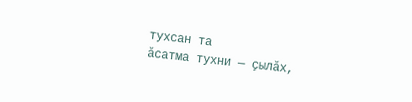тухсан та
ӑсатма тухни — ҫылӑх,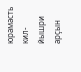юрамасть
кил-йышри арҫын